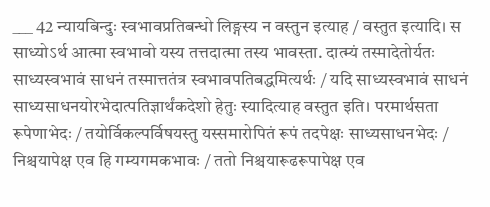___ 42 न्यायबिन्दुः स्वभावप्रतिबन्धो लिङ्गस्य न वस्तुन इत्याह / वस्तुत इत्यादि। स साध्योऽर्थ आत्मा स्वभावो यस्य तत्तदात्मा तस्य भावस्ता. दात्म्यं तस्मादेतोर्यतः साध्यस्वभावं साधनं तस्मात्ततंत्र स्वभावपतिबद्धमित्यर्थः / यदि साध्यस्वभावं साधनं साध्यसाधनयोरभेदात्पतिज्ञार्थंकदेशो हेतुः स्यादित्याह वस्तुत इति। परमार्थसता रूपेणाभेदः / तयोर्विकल्पर्विषयस्तु यस्समारोपितं रूपं तदपेक्षः साध्यसाधनभेदः / निश्चयापेक्ष एव हि गम्यगमकभावः / ततो निश्चयारूढरूपापेक्ष एव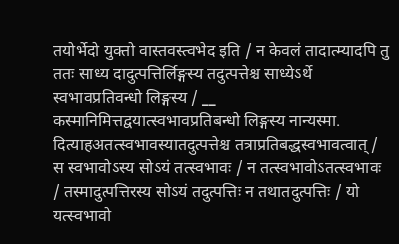तयोर्भेदो युक्तो वास्तवस्त्वभेद इति / न केवलं तादात्म्यादपि तु ततः साध्य दादुत्पत्तिर्लिङ्गस्य तदुत्पत्तेश्च साध्येऽर्थे स्वभावप्रतिवन्धो लिङ्गस्य / __ कस्मानिमित्तद्वयात्स्वभावप्रतिबन्धो लिङ्गस्य नान्यस्मा. दित्याहअतत्स्वभावस्यातदुत्पत्तेश्च तत्राप्रतिबद्धस्वभावत्वात् / स स्वभावोऽस्य सोऽयं तत्स्वभावः / न तत्स्वभावोऽतत्स्वभावः / तस्मादुत्पत्तिरस्य सोऽयं तदुत्पत्तिः न तथातदुत्पत्तिः / यो यत्स्वभावो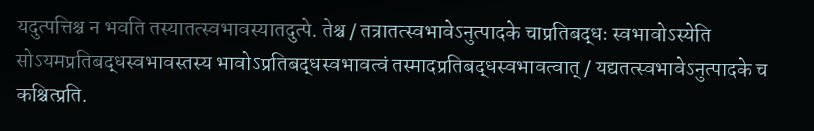यदुत्पत्तिश्च न भवति तस्यातत्स्वभावस्यातदुत्पे. तेश्च / तत्रातत्स्वभावेऽनुत्पादके चाप्रतिबद्धः स्वभावोऽस्येति सोऽयमप्रतिबद्धस्वभावस्तस्य भावोऽप्रतिबद्धस्वभावत्वं तस्मादप्रतिबद्धस्वभावत्वात् / यद्यतत्स्वभावेऽनुत्पादके च कश्चित्प्रति.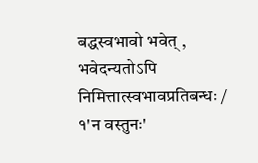बद्धस्वभावो भवेत् , भवेदन्यतोऽपि निमित्तात्स्वभावप्रतिबन्धः / १'न वस्तुनः'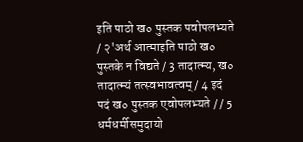इति पाठो ख० पुस्तक पवोपलभ्यते / २'अर्थ आत्माइति पाठो ख० पुस्तके न विद्यते / 3 तादात्म्य, ख० तादात्म्यं तत्स्वभावत्वम् / 4 इदं पदं ख० पुस्तक एवोपलभ्यते / / 5 धर्मधर्मीसमुदायो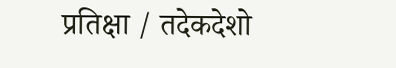प्रतिक्षा / तदेकदेशो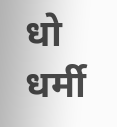धो धर्मी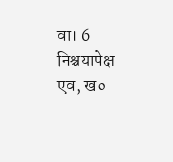वा। 6 निश्चयापेक्ष एव, ख०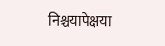निश्चयापेक्षया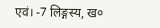एवं। -7 लिङ्गस्य, ख०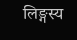लिङ्गस्य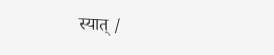स्यात् /